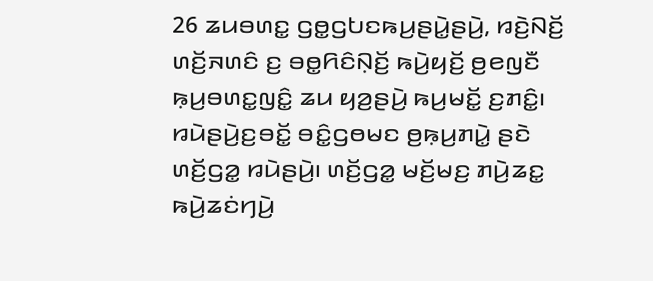26 ꤘꤣꤋꤛꤢ꤭ ꤞꤥ꤭ꤞꤝꤢꤒꤣ꤬ꤔꤣꤧ꤭ꤔꤣꤧ꤬, ꤙꤢꤧ꤬ꤡꤢꤩ꤬ ꤛꤢꤩ꤬ꤏꤛꤢꤨ ꤢ꤬ ꤋꤥ꤭ꤖꤢꤨꤡ꤫ꤢꤩ꤬ ꤒꤣꤧ꤬ꤟꤢꤩ꤬ ꤥ꤬ꤕꤜꤢꤪ ꤒ꤫ꤣ꤬ꤋꤛꤢ꤭ꤜꤢꤨ꤭ ꤘꤣ ꤟꤤ꤬ꤔꤣꤧ꤬ ꤒꤣ꤬ꤗꤢꤩ꤭ ꤢ꤬ꤊꤢꤨ꤭꤯ ꤙꤣꤧꤔꤣꤧ꤬ꤢ꤬ꤋꤢꤩ꤭ ꤋꤢꤨ꤭ꤞꤥꤗꤢ ꤥ꤬ꤒ꤫ꤣ꤬ꤊꤣꤧ꤭ ꤔꤢꤧ ꤛꤢꤩ꤬ꤞꤤ꤭ ꤙꤣꤧꤔꤣꤧ꤬꤯ ꤛꤢꤩ꤬ꤞꤤ꤭ ꤗꤢꤩ꤬ꤗꤢ꤬ ꤊꤣꤧ꤬ꤘꤢ꤭ ꤒꤣꤧ꤬ꤘꤢꤦꤚꤣꤧ꤬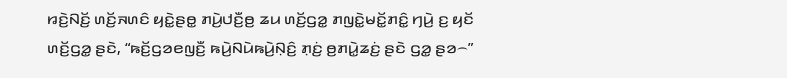ꤙꤢꤧ꤬ꤡꤢꤩ꤬ ꤛꤢꤩ꤬ꤏꤛꤢꤨ ꤟꤢꤧ꤭ꤔꤥ꤭ ꤊꤣꤧ꤬ꤓꤢꤪ꤬ꤥ꤬ ꤘꤣ ꤛꤢꤩ꤬ꤞꤤ꤭ ꤊꤜꤢꤧ꤭ꤗꤢꤩ꤭ꤊꤢꤨ꤭ ꤚꤣꤧ꤬ ꤢ꤬ ꤟꤢꤩ ꤛꤢꤩ꤬ꤞꤤ꤭ ꤔꤢꤧ, “ꤒꤢꤩ꤬ꤞꤤꤕꤜꤢꤪ꤬ ꤒꤣꤧ꤬ꤡꤣꤧꤒꤣꤧ꤬ꤡ꤫ꤢꤨ꤬ ꤊ꤫ꤢꤦ꤬ ꤥ꤬ꤊꤣꤧ꤭ꤘꤢꤦ꤬ ꤔꤢꤧ ꤞꤤ꤭ ꤔꤤ꤮”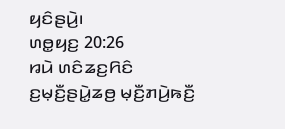ꤟꤢꤨꤔꤣꤧ꤬꤯
ꤛꤥ꤭ꤟꤢ꤬ 20:26
ꤙꤣꤧ ꤛꤢꤨꤘꤢ꤬ꤖꤢꤨ ꤢ꤬ꤗ꤫ꤢꤪ꤬ꤔꤣꤧ꤭ꤘꤥ꤬ ꤗ꤫ꤢꤪ꤬ꤊꤣꤧ꤬ꤒꤢꤪ꤬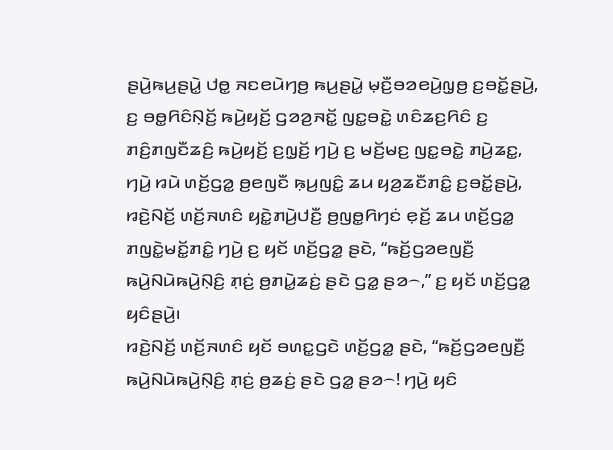ꤔꤣꤧ꤬ꤒꤣ꤬ꤔꤣꤧ꤭ ꤓꤥ꤭ ꤏꤢꤕꤣꤧꤚꤥ꤬ ꤒꤣ꤬ꤔꤣꤧ꤭ ꤗ꤫ꤢꤪ꤬ꤋꤤꤕꤣꤧ꤬ꤜ꤫ꤥ꤬ ꤢ꤬ꤋꤢꤩ꤭ꤔꤣꤧ꤬, ꤢ꤬ ꤋꤥ꤭ꤖꤢꤨꤡ꤫ꤢꤩ꤬ ꤒꤣꤧ꤬ꤟꤢꤩ꤬ ꤞꤤꤤ꤬ꤏꤢꤩ꤭ ꤜꤢ꤭ꤋꤢꤧ꤭ ꤛꤢꤨꤘꤢ꤬ꤖꤢꤨ ꤢ꤬ ꤊꤢꤨ꤬ꤊꤜꤢꤪꤘꤢꤨ꤬ ꤒꤣꤧ꤬ꤟꤢꤩ꤬ ꤢ꤬ꤜ꤫ꤢꤩ꤬ ꤚꤣꤧ꤬ ꤢ꤬ ꤗꤢꤩ꤬ꤗꤢ꤬ ꤜꤢ꤭ꤋꤢꤧ꤭ ꤊꤣꤧ꤬ꤘꤢ꤭, ꤚꤣꤧ꤬ ꤙꤣꤧ ꤛꤢꤩ꤬ꤞꤤ꤭ ꤥ꤬ꤕꤜꤢꤪ ꤒ꤫ꤣ꤬ꤜꤢꤨ꤭ ꤘꤣ ꤟꤤ꤬ꤘꤢꤪꤊꤢꤨ꤭ ꤢ꤬ꤋꤢꤩ꤭ꤔꤣꤧ꤬, ꤙꤢꤧ꤬ꤡꤢꤩ꤬ ꤛꤢꤩ꤬ꤏꤛꤢꤨ ꤟꤢꤧ꤭ꤊꤣꤧ꤬ꤓꤢꤪ꤬ ꤥ꤬ꤜꤥ꤭ꤖꤚꤢꤦ ꤕ꤫ꤢꤩ꤬ ꤘꤣ ꤛꤢꤩ꤬ꤞꤤ꤭ ꤊꤜꤢꤧ꤭ꤗꤢꤩ꤭ꤊꤢꤨ꤭ ꤚꤣꤧ꤬ ꤢ꤬ ꤟꤢꤩ ꤛꤢꤩ꤬ꤞꤤ꤭ ꤔꤢꤧ, “ꤒꤢꤩ꤬ꤞꤤꤕꤜꤢꤪ꤬ ꤒꤣꤧ꤬ꤡꤣꤧꤒꤣꤧ꤬ꤡ꤫ꤢꤨ꤬ ꤊ꤫ꤢꤦ꤬ ꤥ꤬ꤊꤣꤧ꤭ꤘꤢꤦ꤬ ꤔꤢꤧ ꤞꤤ꤭ ꤔꤤ꤮,” ꤢ꤬ ꤟꤢꤩ ꤛꤢꤩ꤬ꤞꤤ꤭ ꤟꤢꤨꤔꤣꤧ꤬꤯
ꤙꤢꤧ꤬ꤡꤢꤩ꤬ ꤛꤢꤩ꤬ꤏꤛꤢꤨ ꤟꤢꤩ ꤋꤛꤢ꤭ꤞꤢꤧ ꤛꤢꤩ꤬ꤞꤤ꤭ ꤔꤢꤧ, “ꤒꤢꤩ꤬ꤞꤤꤕꤜꤢꤪ꤬ ꤒꤣꤧ꤬ꤡꤣꤧꤒꤣꤧ꤬ꤡ꤫ꤢꤨ꤬ ꤊ꤫ꤢꤦ꤬ ꤥ꤬ꤘꤢꤦ꤬ ꤔꤢꤧ ꤞꤤ꤭ ꤔꤤ꤮! ꤚꤣꤧ꤬ ꤟꤢꤨ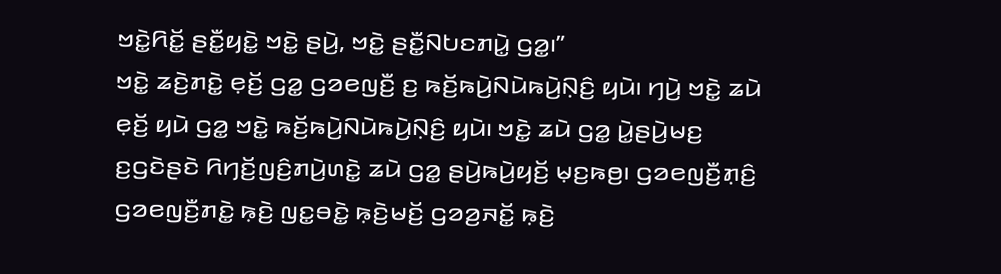ꤠꤢꤧ꤭ꤖꤢꤩ꤭ ꤔꤢꤪ꤭ꤟꤢꤧ꤭ ꤠꤢꤧ꤭ ꤔꤣꤧ꤬, ꤠꤢꤧ꤭ ꤔꤢꤪ꤭ꤡꤝꤢꤊꤣꤧ꤭ ꤞꤤ꤭꤯”
ꤠꤢꤧ꤭ ꤘꤢꤧ꤬ꤊꤢꤧ꤭ ꤕ꤫ꤢꤩ꤬ ꤞꤤ꤭ ꤞꤤꤕꤜꤢꤪ꤬ ꤢ꤬ ꤒꤢꤩ꤬ꤒꤣꤧ꤬ꤡꤣꤧꤒꤣꤧ꤬ꤡ꤫ꤢꤨ꤬ ꤟꤣꤧ꤯ ꤚꤣꤧ꤬ ꤠꤢꤧ꤭ ꤘꤣꤧ ꤕ꤫ꤢꤩ꤬ ꤟꤣꤧ ꤞꤤ꤭ ꤠꤢꤧ꤭ ꤒꤢꤩ꤬ꤒꤣꤧ꤬ꤡꤣꤧꤒꤣꤧ꤬ꤡ꤫ꤢꤨ꤬ ꤟꤣꤧ꤯ ꤠꤢꤧ꤭ ꤘꤣꤧ ꤞꤤ꤭ ꤣꤧ꤭ꤔꤣꤧ꤬ꤗꤢ꤬ ꤢ꤬ꤞꤢꤧꤔꤢꤧ ꤖꤚꤢꤩ꤬ꤜꤢꤨ꤬ꤊꤣꤧ꤬ꤛꤢꤧ꤭ ꤘꤣꤧ ꤞꤤ꤭ ꤔꤣꤧ꤬ꤒꤣꤧ꤬ꤟꤢꤩ꤬ ꤗ꤫ꤢ꤬ꤒꤥ꤬꤯ ꤞꤤꤕꤜꤢꤪ꤬ꤊ꤫ꤢꤨ꤬ ꤞꤤꤕꤜꤢꤪ꤬ꤊꤢꤧ꤭ ꤒ꤫ꤢꤧ꤬ ꤜꤢ꤭ꤋꤢꤧ꤭ ꤒ꤫ꤢꤧ꤬ꤗꤢꤩ꤬ ꤞꤤꤤ꤬ꤏꤢꤩ꤭ ꤒ꤫ꤢꤧ꤬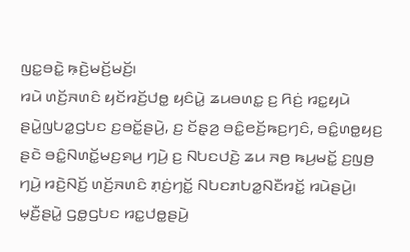ꤜꤢ꤭ꤋꤢꤧ꤭ ꤒ꤫ꤢꤧ꤬ꤗꤢꤩ꤬ꤗꤢꤩ꤬꤯
ꤙꤣꤧ ꤛꤢꤩ꤬ꤏꤛꤢꤨ ꤟꤢꤩꤙꤢꤩ꤬ꤓꤥ꤭ ꤟꤢꤨꤣꤧ꤭ ꤘꤣꤋꤛꤢ꤭ ꤢ꤬ ꤖꤢꤦ꤬ ꤙꤢ꤭ꤟꤣꤧ ꤔꤣꤧ꤭ꤜꤝꤤ꤭ꤞꤝꤢ ꤢ꤬ꤋꤢꤩ꤭ꤔꤣꤧ꤬, ꤢ꤬ ꤢꤩꤔ꤫ꤤ꤬ ꤋꤢꤨ꤭ꤕꤢꤩ꤬ꤒꤢ꤬ꤚꤢꤨ, ꤋꤢꤨ꤭ꤛꤥ꤭ꤟꤢ꤬ ꤔꤢꤧ ꤋꤢꤨ꤭ꤡꤛꤢꤩ꤭ꤗꤢ꤬ꤎꤣ꤬ ꤚꤣꤧ꤬ ꤢ꤬ ꤡꤝꤢꤓꤢꤧ꤬ ꤘꤣ ꤏꤥ꤬ ꤒꤣ꤬ꤗꤢꤩ꤭ ꤢ꤬ꤜꤥ꤬ ꤚꤣꤧ꤬ ꤙꤢꤧ꤬ꤡꤢꤩ꤬ ꤛꤢꤩ꤬ꤏꤛꤢꤨ ꤊ꤫ꤢꤦ꤬ꤚꤢꤩ꤭ ꤡꤝꤢꤊꤝꤤ꤭ꤡꤢꤪꤙꤢꤩ꤭ ꤙꤣꤧꤔꤣꤧ꤬꤯
ꤗ꤫ꤢꤪ꤬ꤔꤣꤧ꤭ ꤞꤥ꤭ꤞꤝꤢ ꤙꤢ꤭ꤓꤥ꤭ꤔꤣꤧ꤬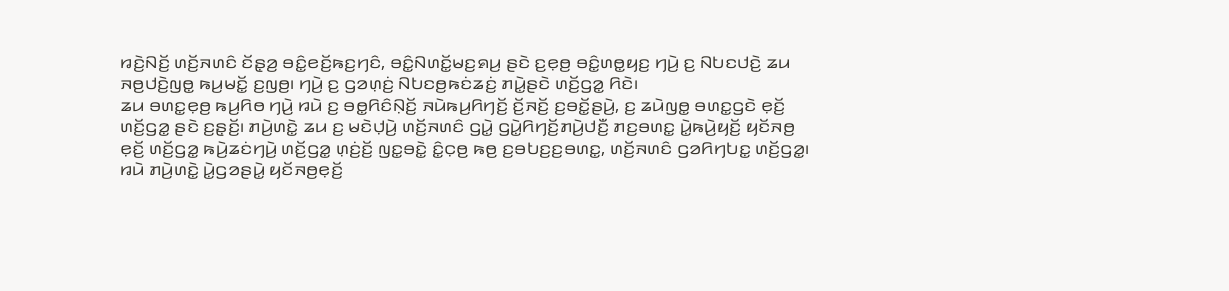ꤙꤢꤧ꤬ꤡꤢꤩ꤬ ꤛꤢꤩ꤬ꤏꤛꤢꤨ ꤢꤩꤔ꤫ꤤ꤬ ꤋꤢꤨ꤭ꤕꤢꤩ꤬ꤒꤢ꤬ꤚꤢꤨ, ꤋꤢꤨ꤭ꤡꤛꤢꤩ꤭ꤗꤢ꤬ꤎꤣ꤬ ꤔꤢꤧ ꤢ꤬ꤕ꤫ꤥ꤬ ꤋꤢꤨ꤭ꤛꤥ꤭ꤟꤢ꤬ ꤚꤣꤧ꤬ ꤢ꤬ ꤡꤝꤢꤓꤢꤧ꤬ ꤘꤣ ꤏꤥ꤬ꤓꤢꤧ꤬ꤜꤥ꤭ ꤒꤣ꤬ꤗꤢꤩ꤭ ꤢ꤬ꤜꤥ꤬꤯ ꤚꤣꤧ꤬ ꤢ꤬ ꤞꤤꤛ꤫ꤢꤦ꤬ ꤡꤝꤢꤥ꤬ꤒꤢꤦꤘꤢꤦ꤬ ꤊꤣꤧ꤭ꤔꤢꤧ ꤛꤢꤩ꤬ꤞꤤ꤭ ꤖꤢꤧ꤯
ꤘꤣ ꤋꤛꤢ꤭ꤕ꤫ꤥ꤬ ꤒꤣ꤬ꤖꤥ ꤚꤣꤧ꤬ ꤙꤣꤧ ꤢ꤬ ꤋꤥ꤭ꤖꤢꤨꤡ꤫ꤢꤩ꤬ ꤏꤣꤧꤒꤣ꤬ꤖꤚꤢꤩ꤬ ꤢꤩ꤬ꤏꤢꤩ꤬ ꤢ꤬ꤋꤢꤩ꤭ꤔꤣꤧ꤬, ꤢ꤬ ꤘꤣꤧꤜꤥ꤭ ꤋꤛꤢ꤭ꤞꤢꤧ ꤕ꤫ꤢꤩ꤬ ꤛꤢꤩ꤬ꤞꤤ꤭ ꤔꤢꤧ ꤢ꤬ꤔ꤫ꤢꤩ꤬꤯ ꤊꤣꤧ꤬ꤛꤢꤧ꤭ ꤘꤣ ꤢ꤬ ꤗꤢꤧꤓ꤫ꤣꤧ꤬ ꤛꤢꤩ꤬ꤏꤛꤢꤨ ꤞꤣꤧ꤭ ꤞꤣꤧ꤭ꤖꤚꤢꤩ꤬ꤊꤣꤧ꤬ꤓꤢꤪ꤬ ꤊꤢ꤬ꤋꤛꤢ꤭ ꤣꤧ꤭ꤒꤣꤧ꤬ꤟꤢꤩ꤬ ꤟꤢꤩꤏꤥ꤬ ꤕ꤫ꤢꤩ꤬ ꤛꤢꤩ꤬ꤞꤤ꤭ ꤒꤣꤧ꤬ꤘꤢꤦꤚꤣꤧ꤬ ꤛꤢꤩ꤬ꤞꤤ꤭ ꤛ꤫ꤢꤦ꤬ꤢꤩ꤬ ꤜꤢ꤭ꤋꤢꤧ꤭ ꤢꤨ꤭ꤍ꤫ꤥ꤬ ꤒꤥ꤬ ꤢ꤬ꤋꤝꤢ꤬ꤢ꤬ꤋꤛꤢ꤭, ꤛꤢꤩ꤬ꤏꤛꤢꤨ ꤞꤤꤖꤚꤝꤢ꤭ ꤛꤢꤩ꤬ꤞꤤ꤭꤯
ꤙꤣꤧ ꤊꤣꤧ꤬ꤛꤢꤧ꤭ ꤣꤧ꤭ꤞꤤꤔꤣꤧ꤭ ꤟꤢꤩꤏꤥ꤬ꤕ꤫ꤢꤩ꤬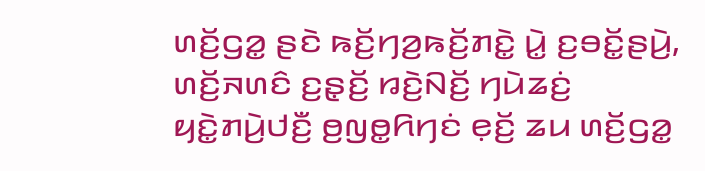ꤛꤢꤩ꤬ꤞꤤ꤭ ꤔꤢꤧ ꤒꤢꤩ꤬ꤚꤤ꤬ꤒꤢꤩ꤬ꤊꤢꤧ꤭ ꤣꤧ꤭ ꤢ꤬ꤋꤢꤩ꤭ꤔꤣꤧ꤬, ꤛꤢꤩ꤬ꤏꤛꤢꤨ ꤢ꤬ꤔ꤫ꤢꤩ꤬ ꤙꤢꤧ꤬ꤡꤢꤩ꤬ ꤚꤣꤧꤘꤢꤦ꤬ ꤟꤢꤧ꤭ꤊꤣꤧ꤬ꤓꤢꤪ꤬ ꤥ꤬ꤜꤥ꤭ꤖꤚꤢꤦ ꤕ꤫ꤢꤩ꤬ ꤘꤣ ꤛꤢꤩ꤬ꤞꤤ꤭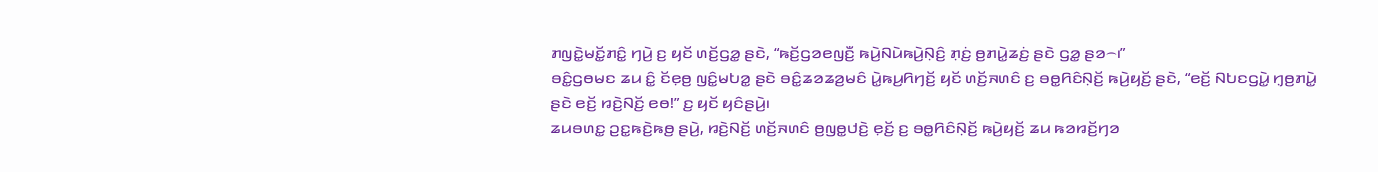ꤊꤜꤢꤧ꤭ꤗꤢꤩ꤭ꤊꤢꤨ꤭ ꤚꤣꤧ꤬ ꤢ꤬ ꤟꤢꤩ ꤛꤢꤩ꤬ꤞꤤ꤭ ꤔꤢꤧ, “ꤒꤢꤩ꤬ꤞꤤꤕꤜꤢꤪ꤬ ꤒꤣꤧ꤬ꤡꤣꤧꤒꤣꤧ꤬ꤡ꤫ꤢꤨ꤬ ꤊ꤫ꤢꤦ꤬ ꤥ꤬ꤊꤣꤧ꤭ꤘꤢꤦ꤬ ꤔꤢꤧ ꤞꤤ꤭ ꤔꤤ꤮꤯”
ꤋꤢꤨ꤭ꤞꤥꤗꤢ ꤘꤣ ꤢꤨ꤭ ꤢꤩꤕ꤫ꤥ꤬ ꤜꤢꤨ꤭ꤗꤝꤤ꤭ ꤔꤢꤧ ꤋꤢꤨ꤭ꤘꤤꤘꤤ꤬ꤗꤢꤨ ꤣꤧ꤭ꤒꤣ꤬ꤖꤚꤢꤩ꤬ ꤟꤢꤩ ꤛꤢꤩ꤬ꤏꤛꤢꤨ ꤢ꤬ ꤋꤥ꤭ꤖꤢꤨꤡ꤫ꤢꤩ꤬ ꤒꤣꤧ꤬ꤟꤢꤩ꤬ ꤔꤢꤧ, “ꤕꤢꤩ꤬ ꤡꤝꤢꤞꤣꤧ꤭ ꤚ꤫ꤥ꤬ꤊꤣꤧ꤭ ꤔꤢꤧ ꤕꤢꤩ꤬ ꤙꤢꤧ꤬ꤡꤢꤩ꤬ ꤕꤥ!” ꤢ꤬ ꤟꤢꤩ ꤟꤢꤨꤔꤣꤧ꤬꤯
ꤘꤣꤋꤛꤢ꤭ ꤑꤢ꤭ꤒꤢꤧ꤬ꤒꤥ꤬ ꤔꤣꤧ꤬, ꤙꤢꤧ꤬ꤡꤢꤩ꤬ ꤛꤢꤩ꤬ꤏꤛꤢꤨ ꤥ꤬ꤜꤥ꤭ꤓꤢꤧ꤬ ꤕ꤫ꤢꤩ꤬ ꤢ꤬ ꤋꤥ꤭ꤖꤢꤨꤡ꤫ꤢꤩ꤬ ꤒꤣꤧ꤬ꤟꤢꤩ꤬ ꤘꤣ ꤒꤤꤙꤢꤩ꤬ꤚꤤ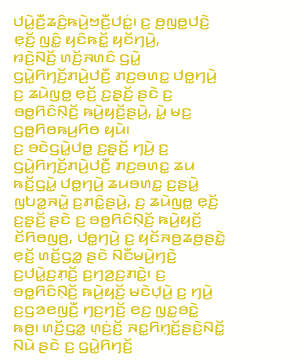ꤓꤣꤧ꤭ꤢꤪ꤬ꤘꤢꤨ꤬ꤒꤣꤧ꤬ꤠꤢꤪ꤬ꤓꤢꤦ꤭꤯ ꤢ꤬ ꤥ꤬ꤜꤥ꤭ꤓꤢꤧ꤬ ꤕ꤫ꤢꤩ꤬ ꤜꤢꤨ꤭ ꤟꤢꤨꤒꤢꤩ꤭ ꤟꤢꤩꤚꤣꤧ꤬,
ꤙꤢꤧ꤬ꤡꤢꤩ꤬ ꤛꤢꤩ꤬ꤏꤛꤢꤨ ꤞꤣꤧ꤭ ꤞꤣꤧ꤭ꤖꤚꤢꤩ꤬ꤊꤣꤧ꤬ꤓꤢꤪ꤬ ꤊꤢ꤬ꤋꤛꤢ꤭ ꤓꤥ꤭ꤚꤣꤧ꤬ ꤢ꤬ ꤘꤣꤧꤜꤥ꤭ ꤕ꤫ꤢꤩ꤬ ꤢ꤬ꤔ꤫ꤢꤩ꤬ ꤔꤢꤧ ꤢ꤬ ꤋꤥ꤭ꤖꤢꤨꤡ꤫ꤢꤩ꤬ ꤒꤣꤧ꤬ꤟꤢꤩ꤬ꤔꤣꤧ꤬, ꤣꤧ꤭ ꤗꤢ꤬ ꤞꤥ꤭ꤖꤥꤒꤣ꤬ꤖꤥ ꤟꤣꤧ꤯
ꤢ꤬ ꤋꤢꤧꤞꤣꤧ꤭ꤓꤥ꤭ ꤢ꤬ꤔ꤫ꤢꤩ꤬ ꤚꤣꤧ꤬ ꤢ꤬ ꤞꤣꤧ꤭ꤖꤚꤢꤩ꤬ꤊꤣꤧ꤬ꤓꤢꤪ꤬ ꤊꤢ꤬ꤋꤛꤢ꤭ ꤘꤣ ꤒꤢꤩ꤬ꤞꤣꤧ꤭ ꤓꤥ꤭ꤚꤣꤧ꤬ ꤘꤣꤋꤛꤢ꤭ ꤢ꤬ꤔꤣꤧ꤭ ꤜꤝꤤ꤭ꤏꤣꤧ꤭ ꤢ꤬ꤊꤢꤨ꤭ꤔꤣꤧ꤬, ꤢ꤬ ꤘꤣꤧꤜꤥ꤭ ꤕ꤫ꤢꤩ꤬ ꤢ꤬ꤔ꤫ꤢꤩ꤬ ꤔꤢꤧ ꤢ꤬ ꤋꤥ꤭ꤖꤢꤨꤡ꤫ꤢꤩ꤬ ꤒꤣꤧ꤬ꤟꤢꤩ꤬ ꤢꤩꤖꤥꤜꤥ꤬, ꤓꤥ꤭ꤚꤣꤧ꤬ ꤢ꤬ ꤟꤢꤩꤏꤥ꤬ꤘꤥ꤬ꤔꤢꤧ꤭ ꤕ꤫ꤢꤩ꤬ ꤛꤢꤩ꤬ꤞꤤ꤭ ꤔꤢꤧ ꤡꤢꤪꤗꤣꤧ꤬ꤚꤢꤧ꤬ ꤢ꤬ꤓꤣꤧ꤭ꤢ꤬ꤊ꤫ꤢꤩ꤬ ꤢ꤬ꤚꤤ꤬ꤢ꤬ꤊꤢꤧ꤭꤯ ꤢ꤬ ꤋꤥ꤭ꤖꤢꤨꤡ꤫ꤢꤩ꤬ ꤒꤣꤧ꤬ꤟꤢꤩ꤬ ꤗꤢꤧꤓ꤫ꤣꤧ꤬ ꤢ꤬ ꤚꤣꤧ꤬ ꤢ꤬ꤞꤤꤕꤜꤢꤪ꤬ ꤚꤢ꤬ꤚꤢꤩ꤬ ꤕꤢ꤬ ꤜꤢ꤭ꤋꤢꤧ꤭ ꤒꤥ꤬꤯ ꤛꤢꤩ꤬ꤞꤤ꤭ ꤛ꤫ꤢꤦ꤬ꤢꤩ꤬ ꤏꤢ꤭ꤖꤚ꤫ꤢꤩ꤬ꤔꤢꤧ꤬ꤡꤢꤩ꤭ ꤡꤣꤧ ꤔꤢꤧ ꤢ꤬ ꤞꤣꤧ꤭ꤖꤚꤢꤩ꤬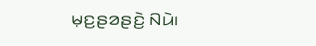ꤗ꤫ꤢ꤬ꤔꤤꤔꤢꤧ꤬ ꤡꤣꤧ꤯